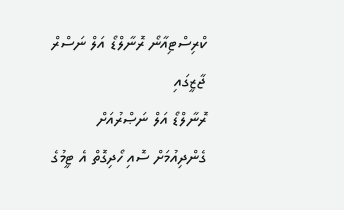ކްރިސްޓިއާނޯ ރޮނާލްޑޯ އަލް ނަސްރް ޖާޒީގައި
ރޮނާލްޑޯ އަލް ނަޞްރުއަށް ގެންދިއުމަށް ސޮއި ހޯދިގޮތް އެ ޓީމުގެ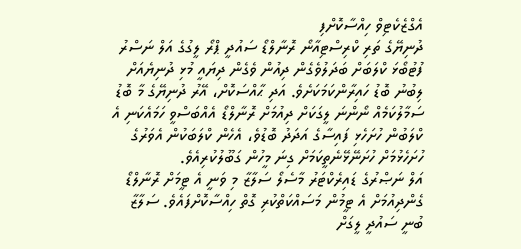އެގްޒެކެޓިވް ހިއްސާކޮށްފި
ދުނިޔޭގެ ތަރި ކްރިސްޓިއާނޯ ރޮނާލްޑޯ ސައުދީ ޕްރޯ ލީގުގެ އަލް ނަސްރު ފުޓުބޯޅަ ކްލަބަށް ބަދަލުވެގެން ދިއުން ވެގެން ދިޔައީ މުޅި ދުނިޔެއަށް ލިބުނު ބޮޑު ހައިރާންކަމަކަށެވެ. އަދި ޙާއްސަކޮށް، އޭރު ދުނިޔޭގެ މާ ބޮޑު ސަމާލުކަމެއް ނޯންނަ ލީގަކަށް ދިއުމަށް ރޮނާލްޑޯ އެއްބަސްވީ ހަމައެކަނި އެ ކްލަބުން ހުށަހެޅި ފައިސާގެ އަދަދު ބޮޑުވެ، އެހެން ކްލަބަކުން އެވަރުގެ ހުށަހެޅުމަށް ހުށަނޭޅޭނެތީކަމަށް ގިނަ މީހުން ގަބޫލުކުރިއެވެ.
އަލް ނަޞްރުގެ ޑައިރެކްޓަރު މާސެލޯ ސަލާޒާ މި ވަނީ އެ ޓީމަށް ރޮނާލްޑޯ ގެންދިއުމަށް އެ ޓީމުން މަސައްކަތްކުރި ގޮތް ހިއްސާކޮށްފައެވެ. ސަލާޒާ ބުނީ ސައުދީ ލީގަށް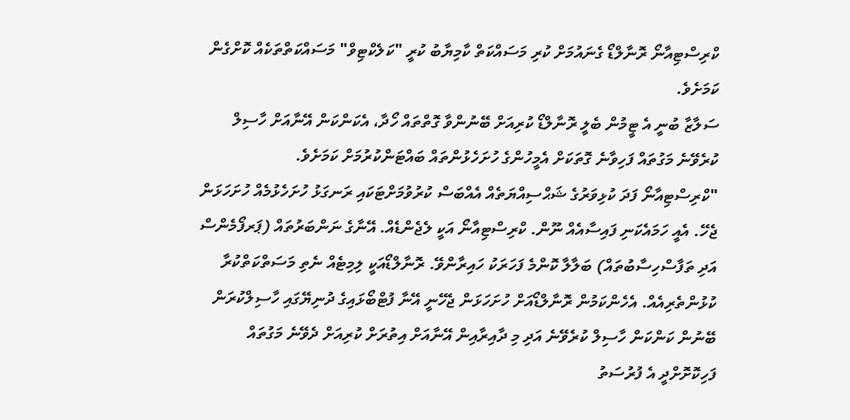ކްރިސްޓިއާނޯ ރޮނާލްޑޯ ގެނައުމަށް ކުރި މަސައްކަތް ކާމިޔާބު ކުރީ "ކަލެކްޓިވް" މަސައްކަތްތަކެއް ކޮށްގެން ކަމަށެވެ.
ސަލާޒާ ބުނީ އެ ޓީމުން ބެލީ ރޮނާލްޑޯ ކުރިއަށް ބޭނުންވާ ގޮތްތައް ހޯދާ، އެކަންކަން އޭނާއަށް ހާސިލް ކުރެވޭނެ މަގުތައް ފަހިވާނެ ގޮތަކަށް އެމީހުންގެ ހުށަހެޅުންތައް ބައްޓަންކުރުމަށް ކަމަށެވެ.
"ކްރިސްޓިއާނޯ ފަދަ ކުޅިވަރުގެ ޝަޙްސިއްޔަތެއް އެއްބަސް ކުރުވުމަށްޓަކައި ރަނގަޅު ހުށަހެޅުމެއް ހުށަހަޅަން ޖެހޭ. އެއީ ހަމައެކަނި ފައިސާއެއް ނޫން. ކްރިސްޓިއާނޯ އަކީ ލެޖެންޑެއް. އޭނާގެ ނަންބަރުތައް (ޕަރފޯމެންސް އަދި ތަފާސްހިސާބުތައް) ބަލާލާ ކޮންމެ ފަހަރަކު ހައިރާންވޭ. ރޮނާލްޑޯއަކީ ލިމިޓެއް ނެތި މަސަތްކަތްކުރާ ކުޅުންތެރިއެއް. އެހެންކަމުން ރޮނާލްޑޯއަށް ހުށަހަޅަން ޖެހޭނީ އޭނާ ފުޓްބޯޅައިގެ ދުނިޔޭގައި ހާސިލްކުރަން ބޭނުން ކަންކަން ހާސިލް ކުރެވޭނެ އަދި މި ދާއިރާއިން އޭނާއަށް އިތުރަށް ކުރިއަށް ދެވޭނެ މަގުތައް ފަހިކޮށޮށްދީ އެ ފުރުސަތު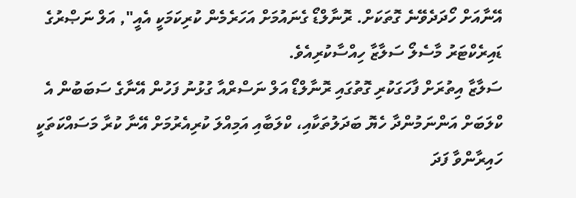އޭނާއަށް ހޯދަދެވޭނެ ގޮތަކަށް. ރޮނާލްޑޯ ގެނައުމަށް އަހަރެމެން ކުރިކަމަކީ އެއީ", އަލް ނަޞްރުގެ ޑައިރެކްޓަރު މާސެލޯ ސަލާޒާ ހިއްސާކުރިއެވެ.
ސަލާޒާ އިތުރަށް ފާހަގަކުރި ގޮތުގައި ރޮނާލްޑޯ އަލް ނަސްރްއާ ގުޅުނު ފަހުން އޭނާގެ ސަބަބުން އެ ކްލަބަށް އަންނަމުންދާ ހެޔޮ ބަދަލުތަކާއި، ކްލަބާއި އަމިއްލަ ކުރިއެރުމަށް އޭނާ ކުރާ މަސައްކަތަކީ ހައިރާންވާ ފަދަ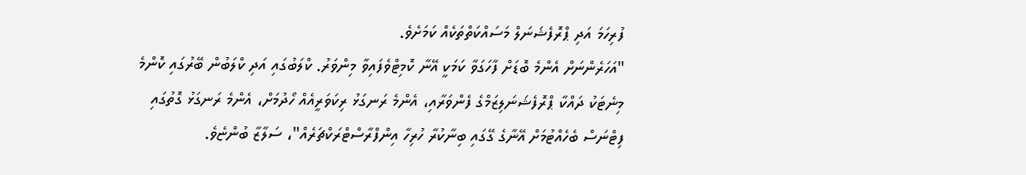ފުރިހަމަ އަދި ޕްރޮފެޝަނަލް މަސައްކަތްތަކެއް ކަމަށެވެ.
"އަހަރެންނަށް އެންމެ ބޮޑަށް ފާހަގަވާ ކަމަކީ އޭނާ ކޮމިޓްވެފައިވާ މިންވަރު. ކްލަބުގައި އަދި ކްލަބުން ބޭރުގައި ކޮންމެ މިނެޓަކު ދައްކާ ޕްރޮފެޝަނަލިޒަމްގެ ފެންވަރާއި، އެންމެ ރަނގަޅު ރިކަވަރީއެއް ހޯދުމަށް، އެންމެ ރަނގަޅު ގޮތުގައި ފިޓްނަސް ބެހެއްޓުމަށް އޭނާގެ ގޭގައި ބިނާކުރާ ހުރިހާ އިންފްރާސްޓްރަކްޗަރެއް"، ސަލާޒާ ބުންޏެވެ.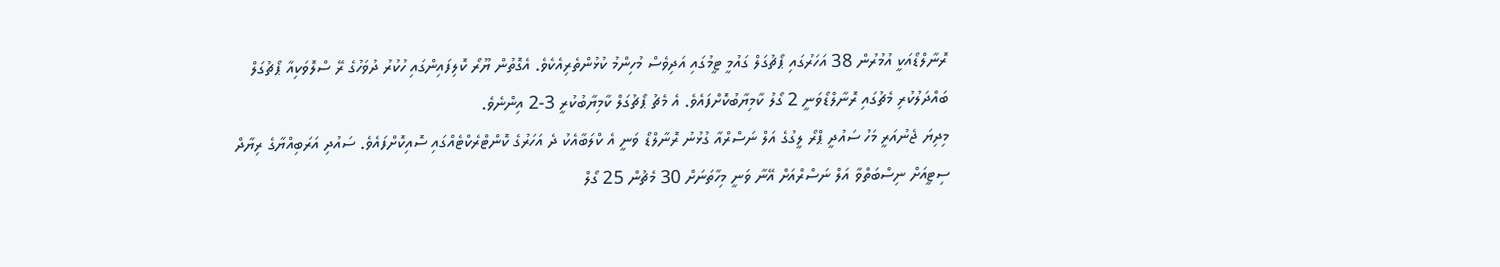ރޮނާލްޑޯއަކީ އުމުރުން 38 އަހަރުގައި ޕޯޗުގަލް ގައުމީ ޓީމުގައި އަދިވެސް މުހިންމު ކުޅުންތެރިއެކެވެ. އެގޮތުން ޔޫރޯ ކޮލިފައިންގައި ހުކުރު ދުވަހުގެ ރޭ ސްލޮވަކިއާ ޕޯޗުގަލް ބައްދަލުކުރި މެޗުގައި ރޮނާލްޑޯވަނީ 2 ގޯލު ކާމިޔާބުކޮށްފައެވެ. އެ މެޗު ޕޯޗުގަލް ކާމިޔާބުކުރީ 3-2 އިންނެވެ.
މިދިޔަ ޖެނުއަރީ މަހު ސައުދީ ޕްރޯ ލީގުގެ އަލް ނަސްރްއާ ގުޅުނު ރޮނާލްޑޯ ވަނީ އެ ކްލަބާއެކު ދެ އަހަރުގެ ކޮންޓްރެކްޓެއްގައި ސޮއިކޮށްފައެވެ. ސައުދި އަރަބިއްޔާގެ ރިޔާދް ސިޓީއަށް ނިސްބަތްވާ އަލް ނަސްރްއަށް އޭނާ ވަނީ މިހާތަނަށް 30 މެޗުން 25 ގޯލް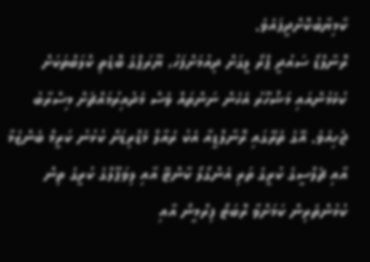ކާމިޔާބުކޮށްދީފައެވެ.
ރޮނާލްޑޯ ސައުދީ ޕްރޯ ލީގަށް ދިއުމަށްފަހު، ޔޫރަޕްގެ ބޮޑެތި ކްލަބްތަކަށް ކުޅެމުންއައި މަޝްހޫރު އެހެން ނަންތައް ވެސް މެދުއިރުމައްޗަށް މިސްރާބު ޖެހިއެވެ. އޭގެ ތެރޭގައި ރޮނާލްޑީއާ އެކު ރެއާލް މެޑްރިޑަށް ކުޅުނު ކަރީމް ބެންޒެމާ އާއި ޗެލްސީގެ ކުރީގެ ތަރި އެންގޯލޯ ކާންޓޭ އާއި ލިވަޕޫލްގެ ކުރީގެ ތިން ކުޅުންތެރިން ކަމަށްވާ ރޮބަޓޯ ފިރްމީނޯ އާއި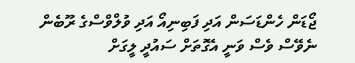ޖޯޑަން ހެންޑަސަން އަދި ފަބިނިއޯ އަދި ވުލްވްސްގެ ރޫބެން ނެވޭސް ވެސް ވަނީ އެގޮތަށް ސައުދީ ލީގަށް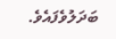ބަދަލުވެފައެވެ.